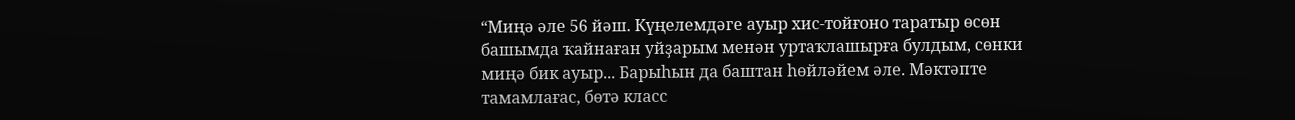“Миңә әле 56 йәш. Күңелемдәге ауыр хис-тойғоно таратыр өсөн башымда ҡайнаған уйҙарым менән уртаҡлашырға булдым, сөнки миңә бик ауыр... Барыһын да баштан һөйләйем әле. Мәктәпте тамамлағас, бөтә класс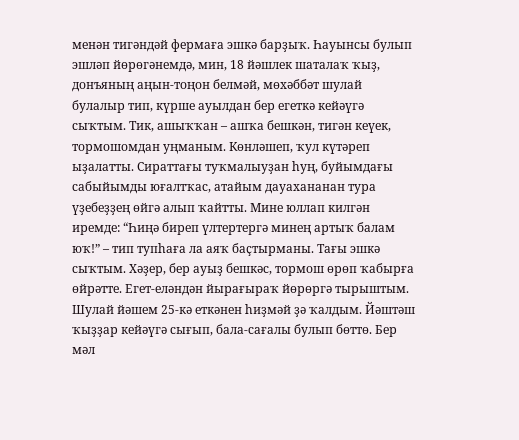менән тигәндәй фермаға эшкә барҙыҡ. Һауынсы булып эшләп йөрөгәнемдә, мин, 18 йәшлек шаталаҡ ҡыҙ, донъяның аңын-тоңон белмәй, мөхәббәт шулай булалыр тип, күрше ауылдан бер егеткә кейәүгә сыҡтым. Тик, ашыҡҡан – ашҡа бешкән, тигән кеүек, тормошомдан уңманым. Көнләшеп, ҡул күтәреп ыҙалатты. Сираттағы туҡмалыуҙан һуң, буйымдағы сабыйымды юғалтҡас, атайым дауахананан тура үҙебеҙҙең өйгә алып ҡайтты. Мине юллап килгән иремде: “Һиңә биреп үлтертергә минең артыҡ балам юҡ!” – тип тупһаға ла аяҡ баҫтырманы. Тағы эшкә сыҡтым. Хәҙер, бер ауыҙ бешкәс, тормош өрөп ҡабырға өйрәтте. Егет-еләндән йырағыраҡ йөрөргә тырыштым. Шулай йәшем 25-кә еткәнен һиҙмәй ҙә ҡалдым. Йәштәш ҡыҙҙар кейәүгә сығып, бала-сағалы булып бөттө. Бер мәл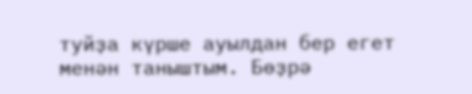туйҙа күрше ауылдан бер егет менән таныштым. Бөҙрә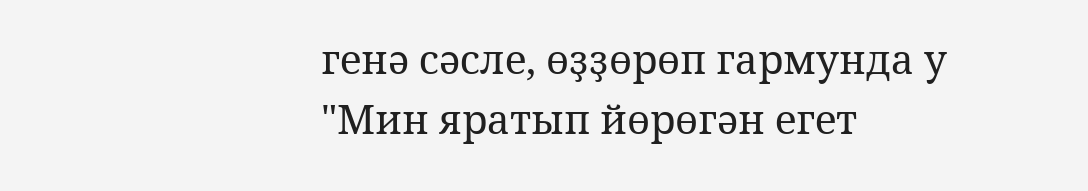генә сәсле, өҙҙөрөп гармунда у
"Мин яратып йөрөгән егет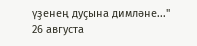үҙенең дуҫына димләне..."
26 августа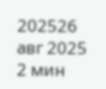202526 авг 2025
2 мин